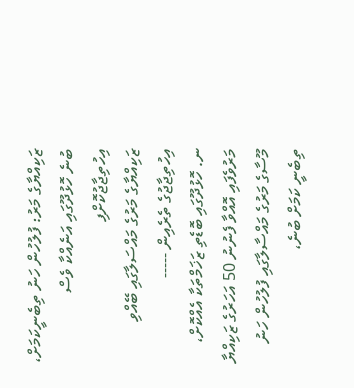ޒަކިއްޔާގެ މަރު: ފުލުހުން ހަނު ތިބެނީކަމަށް، ބުނެ ހޮޅުދޫގައި އަނެއްކާ ވެސް އިހުތިޖާޖުކޮށްފި
ޒަކިއްޔާގެ މަރުގެ މައްސަލާގައި ބޭއްވި އިހުތިޖާޖުގެ ތެރެއިން -----
ނ. ހޮޅުދޫގައި ބޮޑެތި ޒަޚަމްތަކާ އެއްކޮށް، މަރުވެފައި އޮއްވާ ފެނުނު 50 އަހަރުގެ ޒަކިއްޔާ މޫސާގެ މަރުގެ މައްސާލާގައި ފުލުހުން ހަނު ތިބެނީ ކަމަށް ބުނެ،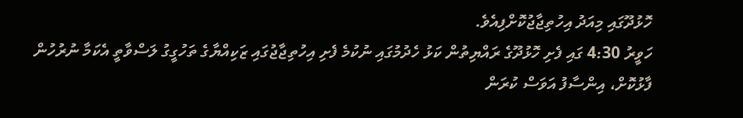ހޮޅުދޫގައި މިއަދު އިހުތިޖާޖުކޮށްފިއެވެ.
ހަވީރު 4:30 ގައި ފެށި ހޮޅުދޫގެ ރައްޔިތުން ކަޅު ހެދުމުގައި ނުކުމެ ފެށި އިހުތިޖާޖުގައި ޒަކިއްޔާގެ ތަހުގީގު ލަސްވާތީ އެކަމާ ނުރުހުން ފާޅުކޮށް، އިންސާފު އަވަސް ކުރަން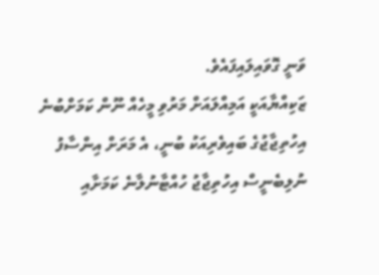ވަނީ ގޮވައިލައިފައެވެ.
ޒަކިއްޔާއަކީ އަމިއްލައަށް މަރުވި މީހެއް ނޫން ކަމަށްބުނެ އިހުތިޖާޖުގެ ބައިވެރިއަކު ބުނީ، އެ މަރަށް އިންސާފު ނުލިބެނީސް އިހުތިޖާޖު ހުއްޓާނުލާނެ ކަމަށާއި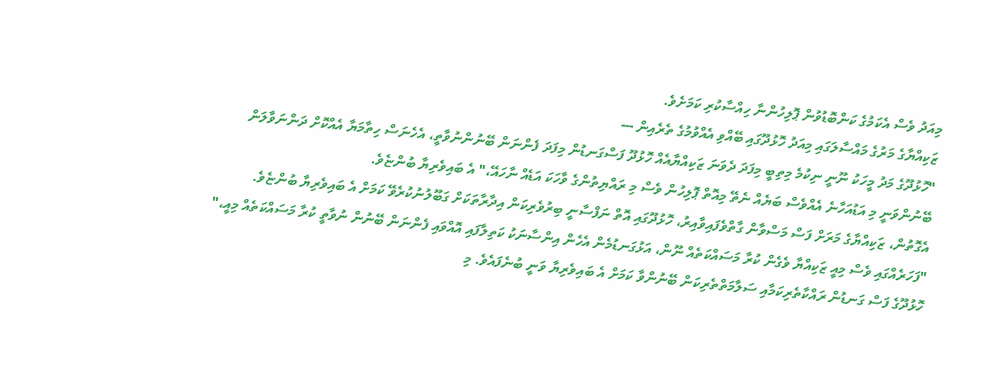މިއަދު ވެސް އެކަމުގެ ކަންބޮޑުވުން ޕޮލިހުންނާ ހިއްސާކުރި ކަމަށެވެ.
ޒަކިއްޔާގެ މަރުގެ މައްސާލަގައި މިއަދު ހޮޅުދޫގައި ބޭއްވި އެއްވުމުގެ ތެރެއިން ---
"ހޮޅުދޫގެ މަދު މީހަކު ނޫނީ ނިކުމެ މިތިބީ މިފަދަ ދެވަނަ ޒަކިއްޔާއެއް ހޮޅުދޫ ފަސްގަނޑުން މިފަދަ ފެންނަން ބޭނުންނުވާތީ، އެހެނަސް ހިތާމަޔާ އެއްކޮށް ދަންނަވާލަން ބޭނުންވަނީ މި އަޑުއަހާނެ އެއްވެސް ބަޔެއް ނެތޭ މިއޮތް ޕޮލިހުން ވެސް މި ރައްޔިތުންގެ ވާހަކަ އަޑެއް ނާހައޭ،" އެ ބައިވެރިޔާ ބުންޏެވެ.
އެގޮތުން، ޒަކިއްޔާގެ މަރަށް ފަސް މަސްވާން ގާތްވެފައިވާއިރު، ހޮޅުދޫގައި އޮތް ނަފްސާނީ ބިރުވެރިކަން އިދާރާތަކަށް ގަބޫލުނުކުރެވޭ ކަމަށް އެ ބައިވެރިޔާ ބުންޏެވެ.
"ފަހަރެއްގައި ވެސް މިއީ ޒަކިއްޔާ ވެގެން ކުރާ މަސައްކަތެއް ނޫން، އަޅުގަނޑުމެން އެހެން އިންސާނަކު ކަތިލާފައި އޮއްވައި ފެންނަން ބޭނުން ނުވާތީ ކުރާ މަސައްކަތެއް މިއީ،"
ހޮޅުދޫގެ ފަސް ގަނޑުން ރައްކާތެރިކަމާއި ސަލާމަތްތެރިކަން ބޭނުންވާ ކަމަށް އެ ބައިވެރިޔާ ވަނީ ބުނެފައެވެ. މި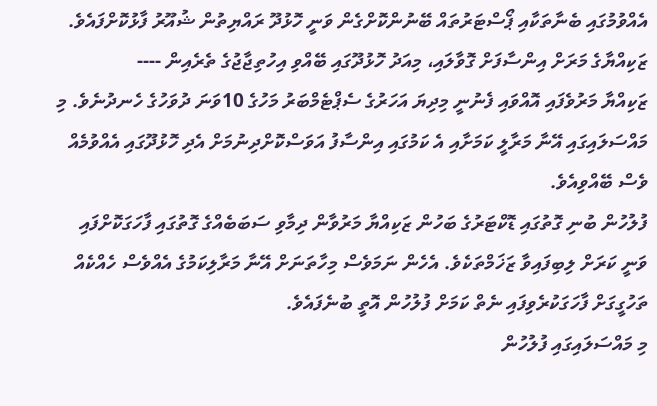އެއްވުމުގައި ބެނާތަކާއި ޕޯސްޓަރުތައް ބޭނުންކޮށްގެން ވަނީ ހޮޅުދޫ ރައްޔިތުން ޝުއޫރު ފާޅުކޮށްފައެވެ.
ޒަކިއްޔާގެ މަރަށް އިންސާފަށް ގޮވާލައި، މިއަދު ހޮޅުދޫގައި ބޭއްވި އިހުތިޖާޖުގެ ތެރެއިން ----
ޒަކިއްޔާ މަރުވެފައި އޮއްވައި ފެނުނީ މިދިޔަ އަހަރުގެ ސެޕްޓެމްބަރު މަހުގެ 10ވަނަ ދުވަހުގެ ހެނދުނެވެ. މި މައްސަލައިގައި އޭނާ މަރާލީ ކަމަށާއި އެ ކަމުގައި އިންސާފު އަވަސްކޮށްދިނުމަށް އެދި ހޮޅުދޫގައި އެއްވުމެއް ވެސް ބޭއްވިއެވެ.
ފުލުހުން ބުނި ގޮތުގައި ޑޮކްޓަރުގެ ބަހުން ޒަކިއްޔާ މަރުވާން ދިމާވި ސަބަބެއްގެ ގޮތުގައި ފާހަގަކޮށްފައި ވަނީ ކަރަށް ލިބިފައިވާ ޒަޚަމްތަކެވެ. އެހެން ނަމަވެސް މިހާތަނަށް އޭނާ މަރާލިކަމުގެ އެއްވެސް ހެއްކެއް ތަހުގީގަށް ފާހަގަކުރެވިފައި ނެތް ކަމަށް ފުލުހުން އޮތީ ބުނެފައެވެ.
މި މައްސަލައިގައި ފުލުހުން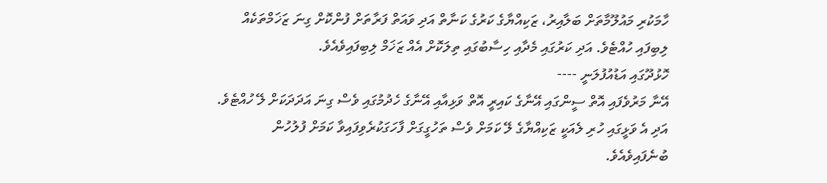ހާމަކުރި މައުލޫމާތަށް ބަލާއިރު، ޒަކިއްޔާގެ ކަރުގެ ކަނާތް އަދި ވައަތް ފަރާތަށް ފުންކޮށް ގިނަ ޒަޚަމްތަކެއް ލިބިފައި ހުއްޓެވެ. އަދި ކަރުގައި މެދާއި ހިސާބުގައި ތިލަކޮށް އެއް ޒަޚަމް ލިބިފައިވެއެވެ.
ހޮޅުދޫގައި އަޑުއުފުލަނީ ----
އޭނާ މަރުވެފައި އޮތް ސީންގައި އޭނާގެ ކައިރީ އޮތް ވަޅިއާއި އޭނާގެ ހެދުމުގައި ވެސް ގިނަ އަދަދަކަށް ލޭ ހުއްޓެވެ. އަދި އެ ވަޅީގައި ހުރި ލެއަކީ ޒަކިއްޔާގެ ލޭ ކަމަށް ވެސް ތަހުގީގަށް ފާހަގަކުރެވިފައިވާ ކަމަށް ފުލުހުން ބުނެފައިވެއެވެ.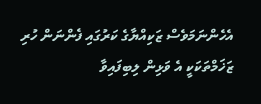އެހެންނަމަވެސް ޒަކިއްޔާގެ ކަރުގައި ފެންނަން ހުރި ޒަޚަމްތަކަކީ އެ ވަޅިން ލިބިފައިވާ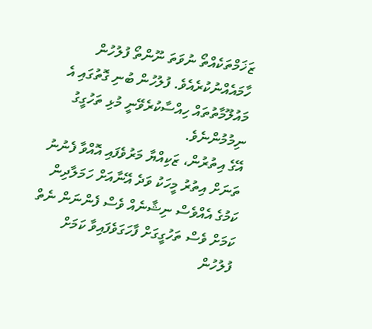ޒަޚަމްތަކެއްތޯ ނުވަތަ ނޫންތޯ ފުލުހުން ހާމައެއްނުކުރެއެވެ. ފުލުހުން ބުނި ގޮތުގައި އެ މައުލޫމާތުތައް ހިއްސާކުރެވޭނީ މުޅި ތަހުގީގު ނިމުމުންނެވެ.
އޭގެ އިތުރުން، ޒަކިއްޔާ މަރުވެފައި އޮއްވާ ފެނުނު ތަނަށް އިތުރު މީހަކު ވަދެ އޭނާއަށް ހަމަލާދިން ކަމުގެ އެއްވެސް ނިޝާނެއް ވެސް ފެންނަން ނެތް ކަމަށް ވެސް ތަހުގީގަށް ފާހަގަވެފައިވާ ކަމަށް ފުލުހުން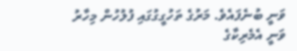ވަނީ ބުނެފައެވެ. މަރުގެ ތަހުގީގުގައި ފުލުހުން މިހާރު ވަނީ އެމެރިކާގެ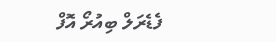ފެޑެރަލް ބިއުރޯ އޮފް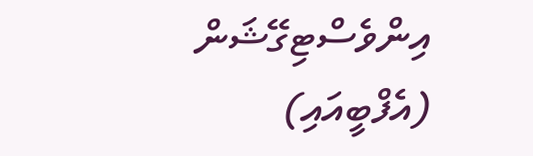އިންވެސްޓިގޭޝަން (އެފްބީއައި)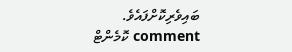ބައިވެރިކޮށްފައެވެ.
comment ކޮމެންޓް